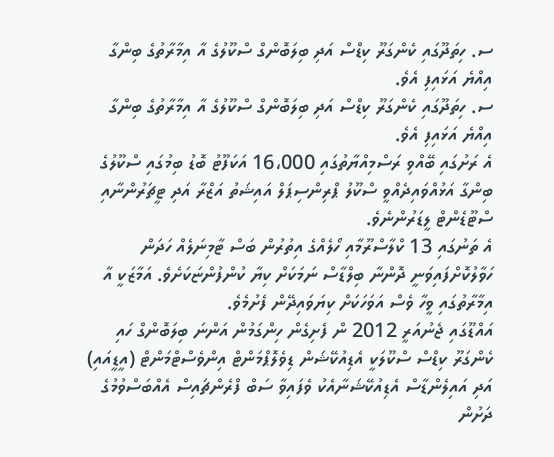ސ. ހިތަދޫގައި ކެންގަރޫ ކިޑްސް އަދި ބިލަބޮންގް ސްކޫލުގެ އާ އިމާރާތުގެ ބިންގާ އިއްޔެ އަޅައިފި އެވެ.
ސ. ހިތަދޫގައި ކެންގަރޫ ކިޑްސް އަދި ބިލަބޮންގް ސްކޫލުގެ އާ އިމާރާތުގެ ބިންގާ އިއްޔެ އަޅައިފި އެވެ.
އެ ރަށުގައި ބޭއްވި ރަސްމިއްޔާތުގައި 16،000 އަކަފޫޓު ބޮޑު ބިމުގައި ސްކޫލުގެ ބިންގާ އަޅުއްވައިދެއްވީ ސްކޫލު ޕްރިންސިޕަލް އައިޝަތު އަޒްރާ އަދި ޓީޗަރުންނާއި ސްޓޫޑެންޓް ލީޑަރުންނެވެ.
އެ ތަނުގައި 13 ކްލާސްރޫމާއި ހޯލެއްގެ އިތުރުން ބަސް ޓާމިނަލެއް ހަދަން ހަވާލުކޮށްފައިވަނީ ދޮންނާ ބިލްޑާސް ނަމަކަށް ކިޔާ ކުންފުންޏަކަށެވެ. އަމާޒަކީ އާ އިމާރާތުގައި ވީހާ ވެސް އަވަހަކަށް ކިޔަވައިދޭން ފެށުމެވެ.
އައްޑޫގައި ޖެނުއަރީ 2012 ން ފެށިގެން ހިންގަމުން އަންނަ ބިލަބޮންގް ހައި ކެންގަރޫ ކިޑްސް ސްކޫލަކީ އެޑިއުކޭޝަން ޑިވެލޮޕްމަންޓް އިންވެސްޓްމަންޓް (އީޑީއައި) އަދި އައިލެންޑާސް އެޑިއުކޭޝަނާއެކު ވެފައިވާ ސަބް ފްރެންޗައިސް އެއްބަސްވުމުގެ ދަށުން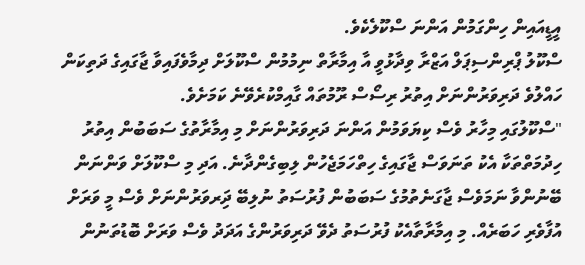އީޑީއައިން ހިންގަމުން އަންނަ ސްކޫލެކެވެ.
ސްކޫލު ޕްރިންސިޕަލް އަޒްރާ ވިދާޅުވީ އާ އިމާރާތް ނިމުމުން ސްކޫލަށް ދިމާވެފައިވާ ޖާގައިގެ ދަތިކަން ހައްލުވެ ދަރިވަރުންނަށް އިތުރު ރިސޯސް ރޫމުތައް ގާއިމްކުރެވޭނެ ކަމަށެވެ.
"ސްކޫލުގައި މިހާރު ވެސް ކިޔަވަމުން އަންނަ ދަރިވަރުންނަށް މި އިމާރާތުގެ ސަބަބުން އިތުރު ހިދުމަތްތަކާ އެކު ތަނަވަސް ޖާގައިގެ ހިތްހަމަޖެހުން ލިބިގެންދާނެ. އަދި މި ސްކޫލަށް ވަންނަން ބޭނުންވާ ނަމަވެސް ޖާގަނެތުމުގެ ސަބަބުން ފުރުސަތު ނުލިބޭ ދަިރވަރުންނަށް ވެސް މީ ވަރަށް އުފާވެރި ހަބަރެއް. މި އިމާރާތާއެކު ފުރުސަތު ދެވޭ ދަރިވަރުންގެ އަދަދު ވެސް ވަރަށް ބޮޑުތަނުން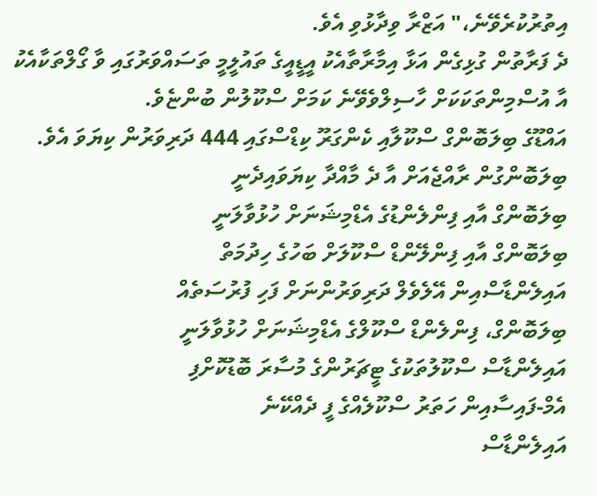އިތުރުކުރެވޭނެ،" އަޒްރާ ވިދާޅުވި އެވެ.
ދެ ފަރާތުން ގުޅިގެން އަޅާ އިމާރާތާއެކު އީޑީއީގެ ތައުލީމީ ތަސައްވަރުގައި ވާ ގޯލްތަކާއެކު އާ އުސްމިންތަކަކަށް ހާސިލްވެވޭނެ ކަމަށް ސްކޫލުން ބުންޏެވެ.
އައްޑޫގެ ބިލަބޮންގް ސްކޫލާއި ކެންގަރޫ ކިޑްސްގައި 444 ދަރިވަރުން ކިޔަވަ އެވެ.
ބިލަބޮންގުން ރާއްޖެއަށް އާ ދެ މާއްދާ ކިޔަވައިދެނީ
ބިލަބޮންގް އާއި ފިންލެންޑުގެ އެޑްމިޝަނަށް ހުޅުވާލަނީ
ބިލަބޮންގް އާއި ފިންލޭންޑް ސްކޫލަށް ބަހުގެ ހިދުމަތް
އައިލެންޑާސްއިން އޭލެވެލް ދަރިވަރުންނަށް ފަހި ފުރުސަތެއް
ބިލަބޮންގް، ފިންލެންޑް ސްކޫލްގެ އެޑްމިޝަނަށް ހުޅުވާލަނީ
އައިލެންޑާސް ސްކޫލުތަކުގެ ޓީޗަރުންގެ މުސާރަ ބޮޑުކޮށްފި
އެމް-ފައިސާއިން ހަތަރު ސްކޫލެއްގެ ފީ ދެއްކޭނެ
އައިލެންޑާސް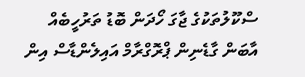ސްކޫލުތަކުގެ ޖާގަ ހޯދަން ބޮޑު ތަރުހީބެއް
އާބަން ގާޑެނިން ޕްރޮގްރާމް އައިލެންޑާސް އިން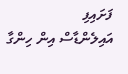ފަށައިފި
އައިލެންޑާސް އިން ހިންގާ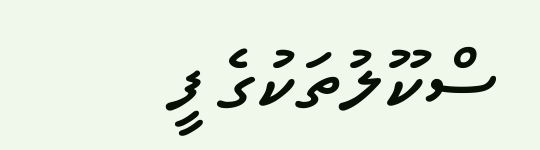ސްކޫލުތަކުގެ ފީ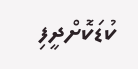ކުޑަކޮށްދީފި